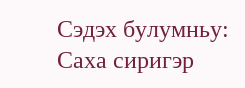Сэдэх булумньу: Саха сиригэр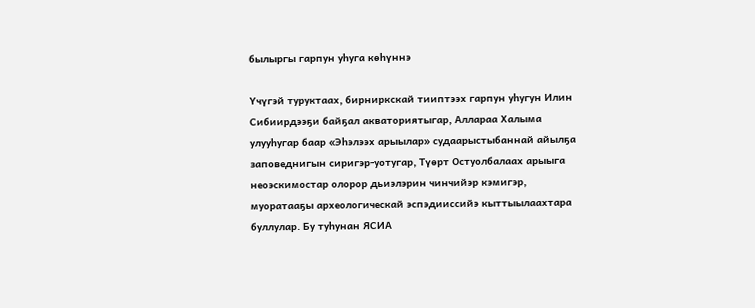былыргы гарпун уһуга көһүннэ

Үчүгэй туруктаах, бирниркскай тииптээх гарпун уһугун Илин Сибиирдээҕи байҕал акваториятыгар, Аллараа Халыма улууһугар баар «Эһэлээх арыылар» судаарыстыбаннай айылҕа заповеднигын сиригэр-уотугар, Түөрт Остуолбалаах арыыга неоэскимостар олорор дьиэлэрин чинчийэр кэмигэр, муоратааҕы археологическай эспэдииссийэ кыттыылаахтара буллулар. Бу туһунан ЯСИА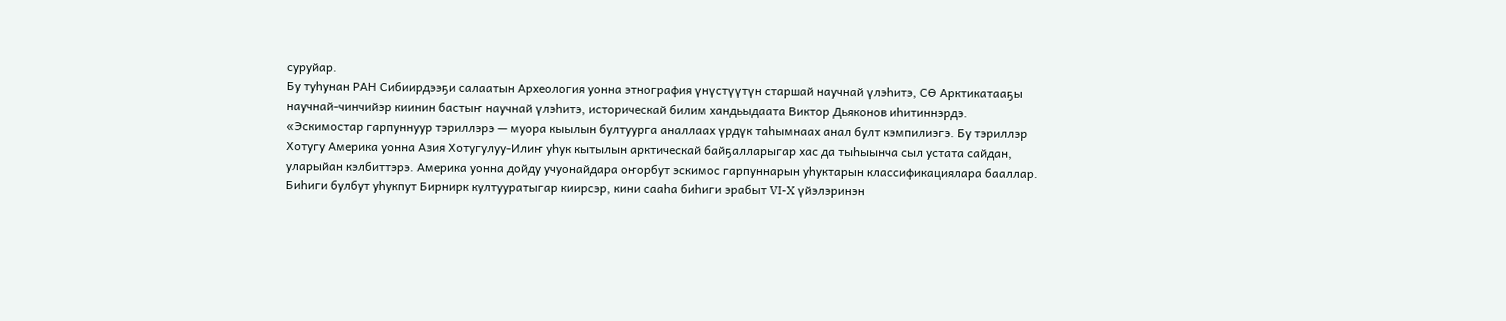суруйар.
Бу туһунан РАН Сибиирдээҕи салаатын Археология уонна этнография үнүстүүтүн старшай научнай үлэһитэ, СӨ Арктикатааҕы научнай-чинчийэр киинин бастыҥ научнай үлэһитэ, историческай билим хандьыдаата Виктор Дьяконов иһитиннэрдэ.
«Эскимостар гарпуннуур тэриллэрэ — муора кыылын бултуурга аналлаах үрдүк таһымнаах анал булт кэмпилиэгэ. Бу тэриллэр Хотугу Америка уонна Азия Хотугулуу-Илиҥ уһук кытылын арктическай байҕалларыгар хас да тыһыынча сыл устата сайдан, уларыйан кэлбиттэрэ. Америка уонна дойду учуонайдара оҥорбут эскимос гарпуннарын уһуктарын классификациялара бааллар. Биһиги булбут уһукпут Бирнирк култууратыгар киирсэр, кини сааһа биһиги эрабыт VI-X үйэлэринэн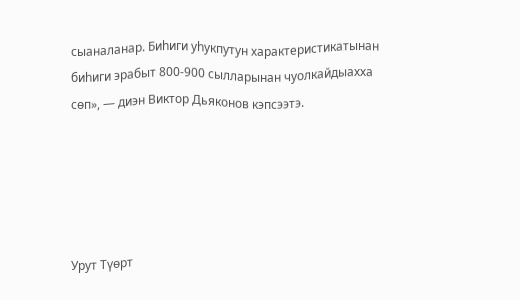сыаналанар. Биһиги уһукпутун характеристикатынан биһиги эрабыт 800-900 сылларынан чуолкайдыахха сөп», — диэн Виктор Дьяконов кэпсээтэ.





Урут Түөрт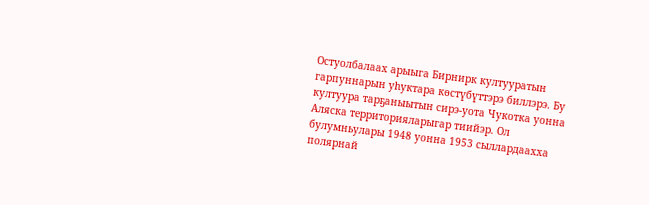Остуолбалаах арыыга Бирнирк култууратын гарпуннарын уһуктара көстүбүттэрэ биллэрэ. Бу култуура тарҕаныытын сирэ-уота Чукотка уонна Аляска территорияларыгар тиийэр. Ол булумньулары 1948 уонна 1953 сыллардаахха полярнай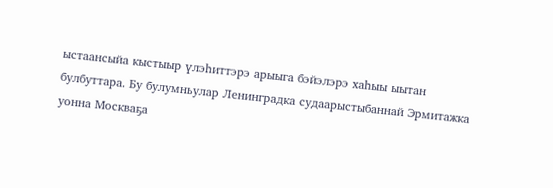ыстаансыйа кыстыыр үлэһиттэрэ арыыга бэйэлэрэ хаһыы ыытан булбуттара. Бу булумньулар Ленинградка судаарыстыбаннай Эрмитажка уонна Москваҕа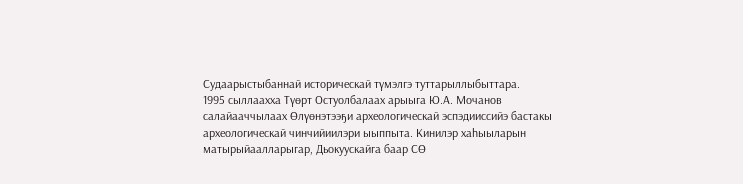Судаарыстыбаннай историческай түмэлгэ туттарыллыбыттара.
1995 сыллаахха Түөрт Остуолбалаах арыыга Ю.А. Мочанов салайааччылаах Өлүөнэтээҕи археологическай эспэдииссийэ бастакы археологическай чинчийиилэри ыыппыта. Кинилэр хаһыыларын матырыйаалларыгар, Дьокуускайга баар СӨ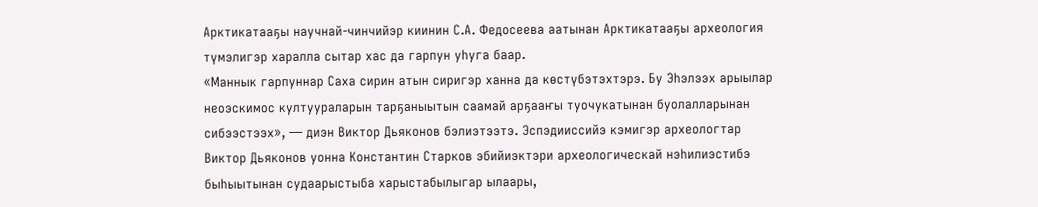Арктикатааҕы научнай-чинчийэр киинин С.А. Федосеева аатынан Арктикатааҕы археология түмэлигэр харалла сытар хас да гарпун уһуга баар.
«Маннык гарпуннар Саха сирин атын сиригэр ханна да көстүбэтэхтэрэ. Бу Эһэлээх арыылар неоэскимос култуураларын тарҕаныытын саамай арҕааҥы туочукатынан буолалларынан сибээстээх», — диэн Виктор Дьяконов бэлиэтээтэ. Эспэдииссийэ кэмигэр археологтар Виктор Дьяконов уонна Константин Старков эбийиэктэри археологическай нэһилиэстибэ быһыытынан судаарыстыба харыстабылыгар ылаары,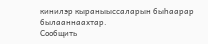кинилэр кыраныыссаларын быһаарар былааннаахтар.
Сообщить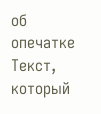об опечатке
Текст, который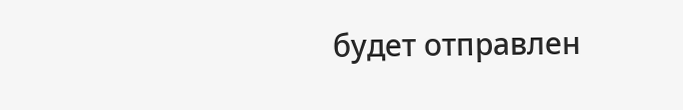будет отправлен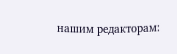нашим редакторам: